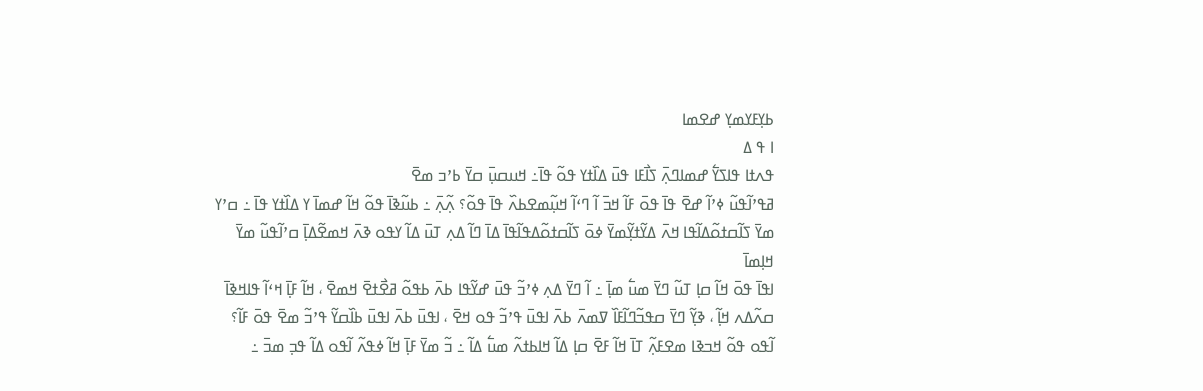ߕߌ߲ߓߌߘߌ߲ ߝߐߘߊ
ߊ ߟ ߡ
ߟߍߙߊ ߟߊߖߌ߱ ߝߘߊߣߍ߲߫ ߖߊ߯ߓߊ ߟߎ߫ ߡߊ߰ߙߌ ߟߋ߬ ߟߊ߫߸ ߞߎߛߎ߲߫ ߛߌ߫ ߕߴߏ ߘߐ߫
ߥߟߴߊ߬ߟߎ߬ ߦߴߊ߬ ߝߐ߫ ߟߊ߫ ߟߋ߫ ߓߊ߬ ߞߏ߫ ߊ߬ ߣߵߊ߬ ߞߎ߲߬ߘߐߕߍ߰ ߟߊ߫ ߟߋ߬؟ ߍ߲߬ߍ߲߫ ߸ ߕߎ߬ߢߊ߫ ߟߋ߬ ߞߊ߬ ߝߘߊ߫ ߌ ߡߊ߰ߙߌ ߟߊ߫ ߸ ߛߴߌ ߘߌ߫ ߖߊ߬ߛߙߋ߬ߡߊ߬ߟߊ ߞߍ߫ ߡߌ߬ߙߌ߲߬ߘߌ߫ ߦߋ߫ ߖߊ߬ߛߙߋ߬ߡߟߊ߬ߟߊ߫ ߡߊ߫ ߣߊ߬ ߡߍ߲ ߠߎ߫ ߡߊ߬ ߌߟߋ ߢߍ߫ ߞߘߐ߬ߡߊ߲߫ ߛߴߊ߬ߟߎ߬ ߘߌ߫ ߞߊ߲ߘߊ߫
ߊߟߊ߫ ߟߋ߫ ߞߊ߬ ߛߊ߲ ߠߎ߬ ߣߌ߫ ߘߎ߱ ߘߊ߲߫ ߸ ߊ߬ ߣߌ߫ ߡߍ߲ ߦߴߏ߬ ߟߎ߫ ߝߌ߬ߟߊ ߕߍ߫ ߕߟߋ߬ ߥߐ߯ߙߐ߫ ߞߘߐ߫ ، ߞߊ߬ ߓߊ߲߫ ߞߵߊ߬ ߟߊߞߢߊ߫ ߛߍ߬ߡߍ ߞߊ߲߬ ، ߢߌ߲߬ ߣߌ߫ ߛߟߏ߬ߣߊ߬ߓߊ߰ ߜߘߍ߫ ߕߍ߫ ߊߟߎ߫ ߟߴߏ߬ ߟߋ ߞߐ߫ ، ߊߟߎ߫ ߕߍ߫ ߊߟߎ߫ ߕߊ߰ߛߌ߬ ߟߴߏ߬ ߘߐ߫ ߟߋ߫ ߓߊ߬؟
ߊ߬ߟߋ ߟߋ߬ ߞߏߢߊ ߘߐߓߍ߲߬ ߠߊ߫ ߞߊ߬ ߓߐ߫ ߛߊ߲ ߡߊ߬ ߞߊߕߙߍ߬ ߘߎ߱ ߡߊ߬ ߸ ߏ߬ ߘߌ߫ ߓߊ߲߫ ߞߊ߬ ߦߟߍ߬ ߊ߬ߟߋ ߡߊ߬ ߟߏ߲ ߘߏ߫ ߸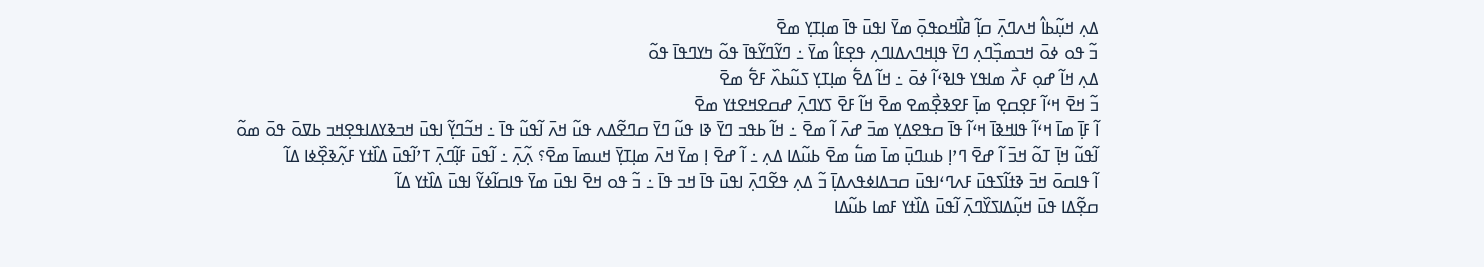ߡߍ߲ ߞߎ߲߬ߕߊ߮ ߞߍߣߍ߲߫ ߛߊ߲߬ ߥߊ߯ߞߋߟߋ߲߫ ߘߌ߫ ߊߟߎ߫ ߟߊ߫ ߘߊ߲ߠߌ߲ ߘߐ߫
ߏ߬ ߟߋ ߦߋ߫ ߞߏߘߏ߲߰ߣߍ߲ ߣߌ߫ ߟߊ߲ߞߣߍߡߊߣߍ߲ ߟߐ߲ߓߊ߮ ߘߌ߫ ߸ ߣߌ߬ߣߌ߬ߟߊ߫ ߟߋ߬ ߤߌߣߟߊ߫ ߟߋ߬
ߡߍ߲ ߞߊ߬ ߝߋ߲ ߓߍ߯ ߘߊߟߌ ߟߊߢߵߊ߬ ߦߋ߫ ߸ ߞߊ߬ ߡߐ߱ ߘߊ߲ߠߌ߲ ߖߎ߬ߕߍ߰ ߓߐ߱ ߘߐ߫
ߏ߬ ߞߐ߫ ߞߵߊ߬ ߓߐ߲ߛߐ߲ ߘߊ߲߫ ߓߐߢߐ߲߯ߘߐ ߘߐ߫ ߞߊ߬ ߓߐ߫ ߖߌߣߍ߲߫ ߝߛߐߞߐߙߌ ߘߐ߫
ߊ߬ ߓߊ߲߫ ߘߊ߫ ߞߵߊ߬ ߟߊߞߢߊ߫ ߞߵߊ߬ ߟߊ߫ ߛߟߐߡߌ߲ ߘߏ߫ ߝߍ߫ ߊ߬ ߘߐ߫ ߸ ߞߊ߬ ߕߟߏ ߣߌ߫ ߢߊ ߟߎ߬ ߣߌ߫ ߛߣߐ߬ߡߍ ߟߎ߬ ߞߍ߫ ߊ߬ߟߎ߬ ߟߊ߫ ߸ ߞߏ߬ߣߌ߲߬ ߊߟߎ߫ ߞߏߢߌߡߊߟߐ߲ߞߏ ߕߜߋ߫ ߟߋ߫ ߘߋ߬
ߊ߬ߟߎ߬ ߞߊ߲߫ ߠߋ߬ ߞߏ߫ ߊ߬ ߝߐ߫ ߣߴߊ߲ ߕߎߣߎ߲߫ ߘߊ߫ ߘߎ߱ ߘߐ߫ ߕߎ߬ߡߊ ߡߍ߲ ߸ ߊ߬ ߝߐ߫ ߊ߲ ߘߌ߫ ߞߍ߫ ߘߊ߲ߠߌ߲߫ ߞߎߘߊ߫ ߘߐ߫؟ ߍ߲߬ߍ߲߫ ߸ ߊ߬ߟߎ߫ ߓߊ߲߬ߣߍ߲߫ ߠߴߊ߬ߟߎ߫ ߡߊ߰ߙߌ ߓߍ߲߬ߢߐ߲߰ߦߊ ߡߊ߬
ߊ߬ ߟߊߛߋ߫ ߞߏ߫ ߢߙߊ߬ߖߟߎ߫ ߓߍߣߵߊߟߎ߫ ߛߏߡߊߦߟߍߡߊ߲߫ ߏ߬ ߡߍ߲ ߟߐ߬ߣߍ߲߫ ߊߟߎ߫ ߟߊ߫ ߞߏ ߟߊ߫ ߸ ߏ߬ ߟߋ ߞߐ߫ ߊߟߎ߫ ߘߌ߫ ߟߊߛߊ߬ߦߌ߬ ߊߟߎ߫ ߡߊ߰ߙߌ ߡߊ߬
ߛߐ߲߬ߡߊ ߟߎ߫ ߞߎ߲߬ߡߊߖߌ߰ߣߍ߲߫ ߊ߬ߟߎ߫ ߡߊ߰ߙߌ ߓߘߊ ߕߎ߬ߡߊ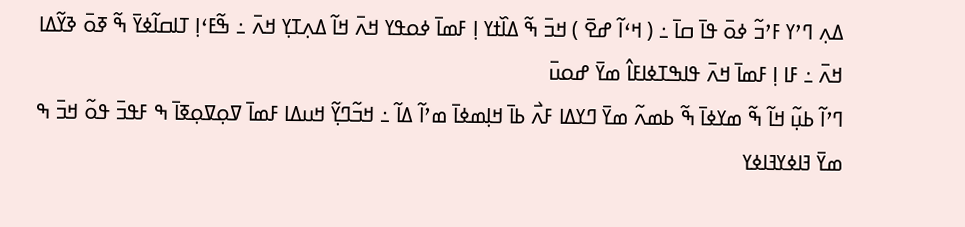ߡߍ߲ ߣߴߌ ߓߴߏ߬ ߦߋ߫ ߟߊ߫ ߛߊ߫ ߸ ( ߞߵߊ߬ ߝߐ߫ ) ߞߏ߫ ߒ߬ ߡߊ߰ߙߌ ߊ߲ ߓߘߊ߫ ߦߋߟߌ ߞߍ߫ ߞߊ߬ ߡߍ߲ߠߌ߲ ߞߍ߫ ߸ ߒ߬ߓߵߊ߲ ߠߊߛߊ߬ߦߌ߫ ߒ߬ ߧߋ߫ ߢߌ߬ߡߊ ߞߍ߫ ߸ ߓߊ ߊ߲ ߓߘߊ߫ ߞߍ߫ ߟߊߒߠߦߊߓߊ߮ ߘߌ߫ ߝߋߎ߫
ߣߴߊ߬ ߕߎ߲߬ ߞߊ߬ ߒ߬ ߘߌߦߊ߫ ߒ߬ ߕߘߍ߬ ߘߌ߫ ߣߌߡߊ ߓߍ߯ ߕߊ߫ ߞߊ߲ߘߦߊ߫ ߘߴߊ߬ ߡߊ߬ ߸ ߞߏ߬ߣߌ߲߬ ߞߎߡߊ ߓߘߊ߫ ߜߋ߲ߜߋ߲ߧߊ߫ ߒ ߓߟߏ߫ ߟߋ߬ ߞߏ߫ ߒ ߘߌ߫ ߔߊߦߌߔߊߦߌ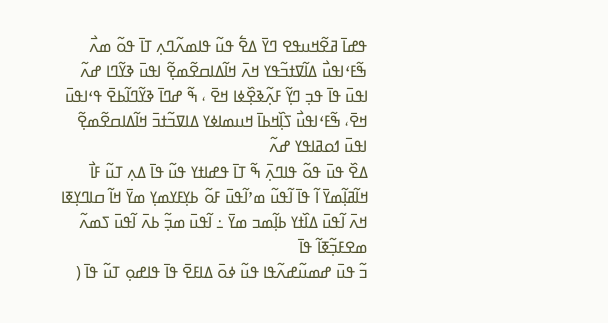ߟߝߊ߫ ߥߐ߬ߞߎߟߐ ߣߌ߫ ߡߐ߱ ߟߎ߬ ߟߊߘߍ߬ߣߍ߲ ߠߊ߫ ߟߋ߬ ߘߍ߯
ߒ߬ߓߵߊߟߎ߯ ߡߊ߬ߜߙߏ߬ߟߌ ߞߍ߫ ߞߊ߬ߡߊߛߐ߬ߘߐ߲߬ ߊߟߎ߫ ߢߌ߬ߣߊ ߝߍ߬ ߊߟߎ߫ ߟߊ߫ ߟߏ߲ ߣߌ߲߬ ߓߍ߲߬ߢߐ߲߰ߦߊ ߞߐ߫ ، ߒ߬ ߝߣߊ߫ ߢߌ߬ߣߊ߬ߕߐ߫ ߟߵߊߟߎ߫ ߞߐ߫، ߒ߬ߓߵߊߟߎ߯ ߖߊ߲߰ߞߕߊ߫ ߞߎߘߊߦߌ ߡߊߜߏ߬ߙߏ߫ ߞߊ߬ߡߊߛߐ߬ߘߐ߲߬ ߊߟߎ߫ ߗߋߥߊߟߌ ߝߍ߬
ߡߐ߰ ߟߎ߫ ߟߋ߬ ߟߊߣߍ߲߫ ߒ߬ ߠߊ߫ ߟߝߊߙߌ ߟߎ߬ ߟߊ߫ ߡߍ߲ ߠߎ߬ ߓߊ߯ ߞߊ߬ߥߊ߲߬ߘߌ߫ ߊ߬ ߟߊ߫ ߊ߬ߟߎ߬ ߘߴߊ߬ߟߎ߫ ߓߋ߬ ߕߌ߲ߓߌߘߌ߲ ߘߌ߫ ߞߊ߬ ߛߊߣߌ߲ߧߊ ߞߍ߫ ߊ߬ߟߎ߫ ߡߊ߰ߙߌ ߕߊ߲߬ߘߏ ߘߌ߫ ߸ ߊ߬ߟߎ߫ ߘߏ߲߬ ߕߍ߫ ߊ߬ߟߎ߫ ߖߘߍ߬ ߘߐߓߏ߲߬ߧߊ߬ ߟߊ߫
ߏ߬ ߟߎ߫ ߝߘߎ߬ߝߍ߬ߟߊ ߟߎ߬ ߦߋ߫ ߡߊߓߐ߫ ߟߊ߫ ߟߊߝߋ߲ ߠߎ߬ ߟߊ߫ (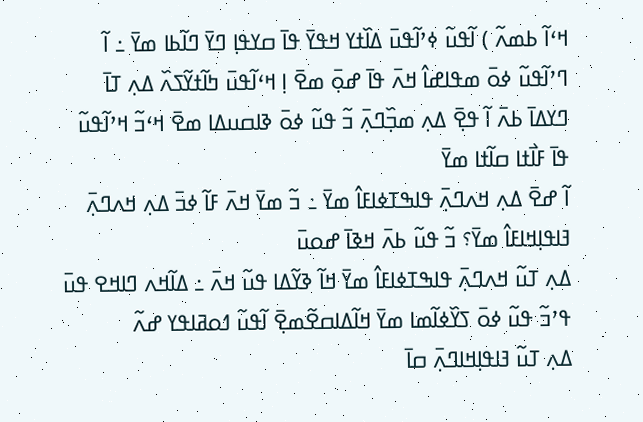ߞߵߊ߬ ߕߘߍ߬ ) ߊ߬ߟߎ߬ ߦߴߊ߬ߟߎ߫ ߡߊ߰ߙߌ ߞߟߌ߫ ߟߊ߫ ߛߌߟߊ߲ ߣߌ߫ ߣߊ߬ߕߊ ߘߌ߫ ߸ ߊ߬ ߣߴߊ߬ߟߎ߬ ߦߋ߫ ߘߟߊߝߊ߮ ߞߍ߫ ߟߊ߫ ߝߋ߲߫ ߘߐ߫ ߊ߲ ߞߵߊ߬ߟߎ߫ ߤߊ߬ߙߌ߬ߖߍ߰ ߡߍ߲ ߠߊ߫
ߣߌߡߊ߫ ߕߍ߫ ߊ߬ ߟߐ߲߫ ߡߍ߲ ߘߏ߲߰ߣߍ߲߫ ߏ߬ ߟߎ߬ ߦߋ߫ ߢߊߛߎߡߊ ߘߐ߫ ߞߵߏ߬ ߞߴߊ߬ߟߎ߬ ߟߊ߫ ߓߊ߯ߙߊ ߛߊ߬ߙߊ ߘߌ߫
ߊ߬ ߝߐ߫ ߡߍ߲ ߞߍߣߍ߲߫ ߟߊߒߠߦߊߓߊ߮ ߘߌ߫ ߸ ߏ߬ ߘߌ߫ ߞߍ߫ ߓߊ߬ ߦߏ߫ ߡߍ߲ ߞߍߣߍ߲߫ ߔߊߟߊ߲ߞߊߓߊ߮ ߘߌ߫؟ ߏ߬ ߟߎ߬ ߕߍ߫ ߞߢߊ߫ ߝߋߎ߫
ߡߍ߲ ߠߎ߬ ߞߍߣߍ߲߫ ߟߊߒߠߦߊߓߊ߮ ߘߌ߫ ߞߊ߬ ߢߌ߬ߡߊ ߟߎ߬ ߞߍ߫ ߸ ߡߊ߬ߞߍ ߣߊߞߐ ߟߎ߫ ߟߴߏ߬ ߟߎ߬ ߦߋ߫ ߖߌ߰ߦߊ߬ߘߊ ߘߌ߫ ߞߊ߬ߡߊߛߐ߬ߘߐ߲߫ ߊ߬ߟߎ߬ ߗߋߥߊߟߌ ߝߍ߬
ߡߍ߲ ߠߎ߬ ߔߊߟߊ߲ߞߊߣߍ߲߫ ߛߊ߫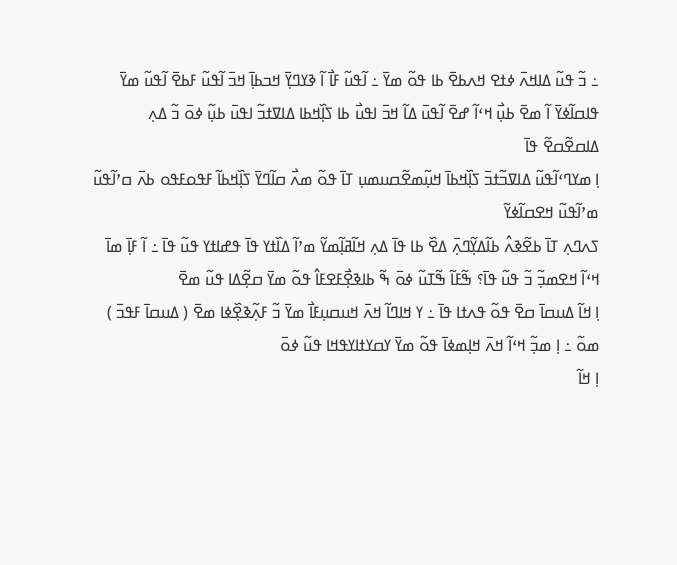߸ ߏ߬ ߟߎ߬ ߡߊߞߍ߫ ߦߙߐ ߞߍߕߐ߫ ߕߊ ߟߋ߬ ߘߌ߫ ߸ ߊ߬ߟߎ߬ ߓߊ߯ ߊ߬ ߢߌߣߌ߲߫ ߞߏߕߊ߲߫ ߞߏ߫ ߊ߬ߟߎ߬ ߓߕߐ߫ ߊ߬ߟߎ߬ ߘߌ߫ ߟߊߛߊ߬ߦߌ߫ ߊ߬ ߘߐ߫ ߕߎ߲߯ ߞߵߊ߬ ߝߐ߫ ߊ߬ߟߎ߫ ߡߊ߬ ߞߏ߫ ߊߟߎ߯ ߕߊ ߖߊ߲߰ߞߕߊ ߡߊߜߙߏ߬ ߊߟߎ߫ ߕߎ߲߬ ߦߋ߫ ߏ߬ ߡߍ߲ ߡߊߛߐ߬ߛߐ߬ ߟߊ߫
ߊ߲ ߘߌߣߵߊ߬ߟߎ߬ ߡߊߜߏ߬ߙߏ߫ ߖߊ߲߰ߞߕߊ߫ ߞߎ߲߬ߘߐ߬ߛߎߘߎ߲ ߠߊ߫ ߟߋ߬ ߘߍ߯ ߛߊ߬ߣߌ߫ ߖߊ߲߰ߞߕߊ߬ ߓߟߋߓߟߋ ߕߍ߫ ߛߴߊ߬ߟߎ߬ ߘߴߊ߬ߟߎ߬ ߞߐߛߊ߬ߦߌ߬
ߖߍߣߍ߲ ߠߊ߫ ߕߐ߬ߢߍ߮ ߕߊ߬ߡߌ߲߬ߣߍ߲߫ ߡߐ߰ ߕߊ ߟߊ߫ ߡߍ߲ ߞߊ߬ߥߊ߲߬ߘߌ߬ ߘߴߊ߬ ߡߊ߰ߙߌ ߟߊ߫ ߟߝߊߙߌ ߟߎ߬ ߟߊ߫ ߸ ߊ߬ ߓߊ߲߫ ߘߊ߫ ߞߵߊ߬ ߞߐߘߏ߲߬ ߏ߬ ߟߎ߬ ߟߊ߫؟ ߒ߬ߓߊ߬ ߒ߬ߠߎ߬ ߦߋ߫ ߒ߬ ߕߊߢߐ߲߯ߓߐߓߊ߮ ߟߋ߬ ߘߌ߫ ߛߐ߲߬ߡߊ ߟߎ߬ ߘߐ߫
ߊ߲ ߞߊ߬ ߡߎߛߊ߫ ߛߐ߫ ߟߋ߬ ߟߍߙߊ ߟߊ߫ ߸ ߌ ߞߊߣߊ߬ ߞߍ߫ ߞߎߛߎ߲ߓߊ߯ ߘߌ߫ ߏ߬ ߓߍ߲߬ߢߐ߲߰ߦߊ ߘߐ߫ ( ߡߎߛߊ߫ ߓߟߏ߫ ) ߘߋ߬ ߸ ߊ߲ ߘߏ߲߬ ߞߵߊ߬ ߞߍ߫ ߞߊ߲ߘߦߊ߫ ߟߋ߬ ߘߌ߫ ߌߛߌߙߊߌߟߞߊ ߟߎ߬ ߦߋ߫
ߊ߲ ߞߊ߬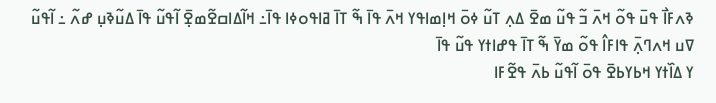ߢߍߓߊ߯ ߟߎ߫ ߟߋ߬ ߞߍ߫ ߏ߬ ߟߎ߬ ߘߐ߫ ߡߍ߲ ߠߎ߬ ߦߋ߫ ߞߊ߲ߘߊߟߌ ߞߍ߫ ߟߊ߫ ߒ߬ ߠߊ߫ ߥߊߟߋߦߊ ߟߊ߫߸ ߞߊ߬ߡߊߛߐ߬ߘߐ߲߫ ߊ߬ߟߎ߬ ߟߊ߫ ߡߎ߬ߢߎ߲ ߝߍ߬ ߸ ߊ߬ߟߎ߬ ߜߎ ߞߍߣߍ߲߫ ߟߊߓߊ߮ ߟߋ߬ ߘߌ߫ ߒ߬ ߠߊ߫ ߟߝߊߙߌ ߟߎ߬ ߟߊ߫
ߌ ߡߊ߰ߙߌ ߞߕߌߕߐ߫ ߟߋ߫ ߊ߬ߟߎ߬ ߕߍ߫ ߟߐ߬ߓߊ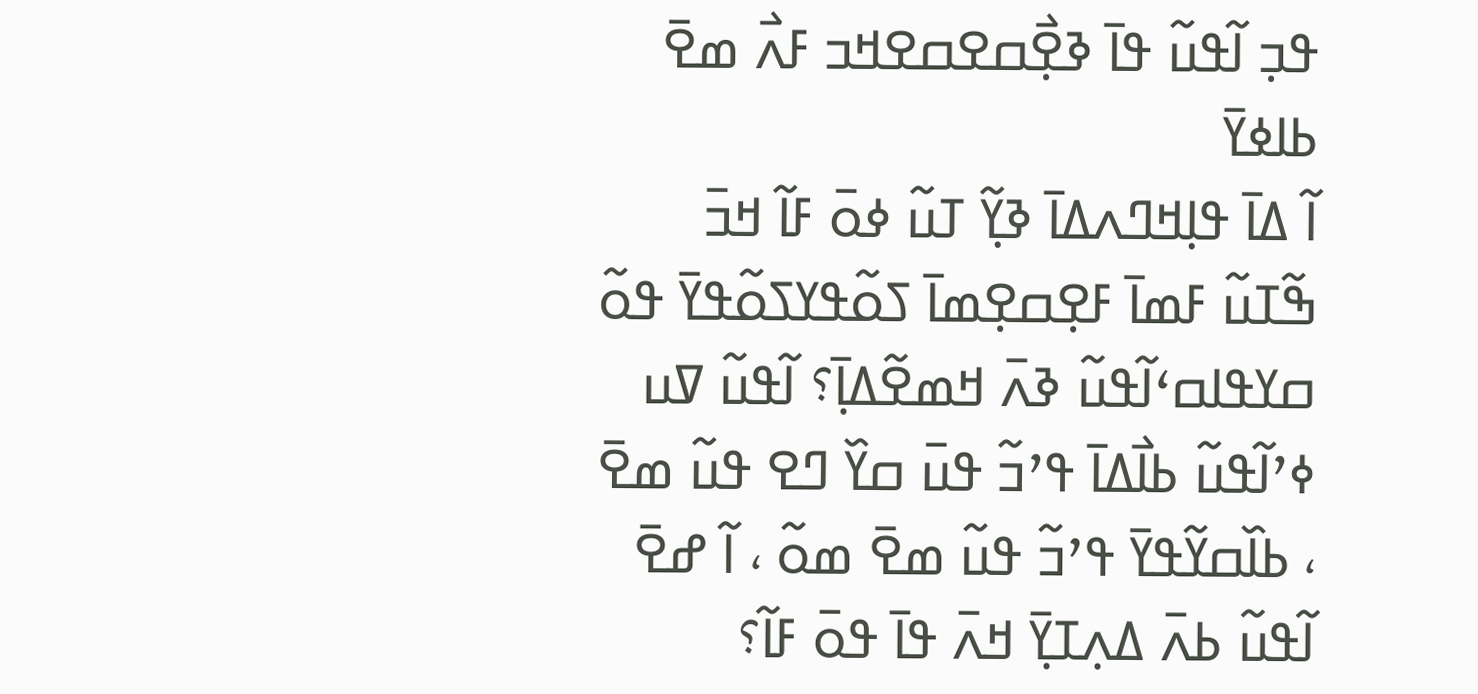ߟߏ߲ ߊ߬ߟߎ߬ ߟߊ߫ ߢߐ߲߯ߛߐߛߐߞߏ ߓߍ߯ ߘߐ߫ ߕߊߦߌ߫
ߊ߬ ߡߊ߫ ߟߊ߲ߞߣߍߡߊ߫ ߢߌ߲߬ ߠߎ߬ ߦߋ߫ ߓߊ߬ ߞߏ߫ ߒ߬ߠߎ߬ ߓߘߊ߫ ߓߐ߲ߛߐ߲ߘߊ߫ ߖߋ߬ߟߌߖߋ߬ߟߌ߫ ߟߋ߬ ߛߌߟߊߛߵߊ߬ߟߎ߬ ߢߍ߫ ߞߘߐ߬ߡߊ߲߫؟ ߊ߬ߟߎ߬ ߜߎ ߦߴߊ߬ߟߎ߬ ߕߊ߯ߡߊ߫ ߟߴߏ߬ ߟߎ߫ ߛߌ߰ ߣߐ ߟߎ߬ ߘߐ߫ ، ߕߊ߰ߛߌ߬ߟߌ߫ ߟߴߏ߬ ߟߎ߬ ߘߐ߫ ߘߋ߬ ، ߊ߬ ߝߐ߫ ߊ߬ߟߎ߬ ߕߍ߫ ߡߍ߲ߠߌ߲߫ ߞߍ߫ ߟߊ߫ ߟߋ߫ ߓߊ߬؟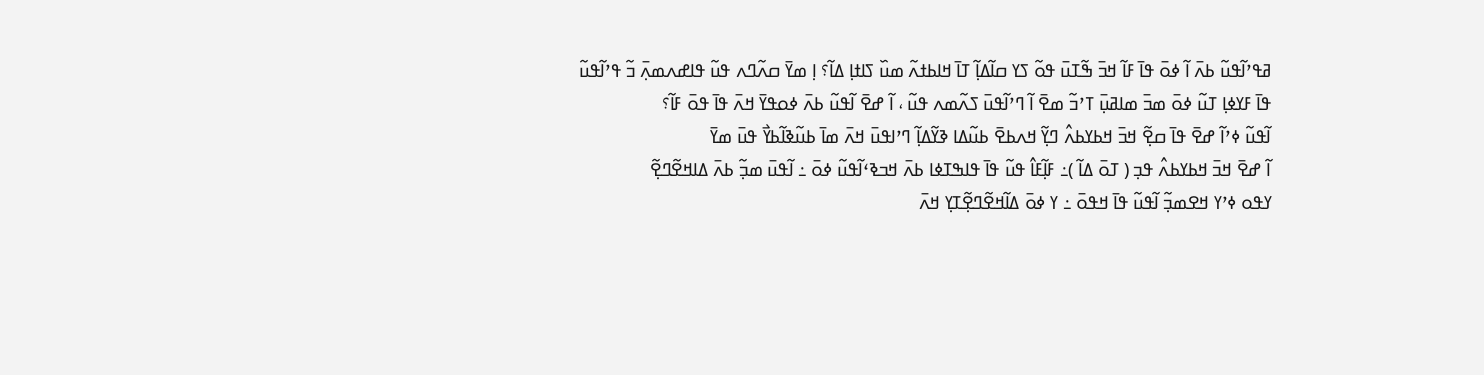ߥߟߴߊ߬ߟߎ߬ ߕߍ߫ ߊ߬ ߦߋ߫ ߟߊ߫ ߓߊ߬ ߞߏ߫ ߒ߬ߠߎ߫ ߟߋ߬ ߖߌ ߛߊ߬ߡߊ߲߬ ߠߊ߫ ߞߊߕߙߍ߬ ߘߎ߰ ߖߊߙߊ߲ ߡߊ߬؟ ߊ߲ ߘߌ߫ ߛߍ߬ߣߍ ߟߎ߬ ߟߊߝߍߘߍ߲߫ ߏ߬ ߟߴߊ߬ߟߎ߬ ߟߊ߫ ߓߌߦߊ߲ ߠߎ߬ ߦߋ߫ ߘߏ߫ ߘߊߥߎ߲߫ ߠߴߏ߬ ߘߐ߫ ߊ߬ ߣߴߊ߬ߟߎ߫ ߖߍ߬ߘߍ ߟߎ߬ ، ߊ߬ ߝߐ߫ ߊ߬ߟߎ߬ ߕߍ߫ ߦߋߟߌ߫ ߞߍ߫ ߟߊ߫ ߟߋ߫ ߓߊ߬؟
ߊ߬ߟߎ߬ ߦߴߊ߬ ߝߐ߫ ߟߊ߫ ߛߐ߲߬ ߞߏ߫ ߞߕߌߕߍ߮ ߣߌ߲߬ ߞߍߕߐ߫ ߕߎ߬ߡߊ ߢߌ߬ߡߊ߲߬ ߣߴߊߟߎ߫ ߞߍ߫ ߘߊ߫ ߕߎ߬ߢߊ߬ߕߌ߯ ߟߎ߫ ߘߌ߫
ߊ߬ ߝߐ߫ ߞߏ߫ ߞߕߌߕߍ߮ ߟߏ߲ ( ߠߋ߫ ߡߊ߬ )߸ ߓߊ߲߬ߓߊ߮ ߟߎ߬ ߟߊ߫ ߟߊߒߠߦߊ ߕߍ߫ ߞߏߢߵߊ߬ߟߎ߬ ߦߋ߫ ߸ ߊ߬ߟߎ߫ ߘߏ߲߬ ߕߍ߫ ߡߊߞߐ߬ߣߐ߲߬
ߌߟߋ ߦߴߌ ߞߐߘߏ߲߬ ߊ߬ߟߎ߬ ߟߊ߫ ߞߟߋ߫ ߸ ߌ ߦߋ߫ ߡߊ߬ߞߐ߬ߣߐ߲߬ߠߌ߲ ߞߍ߫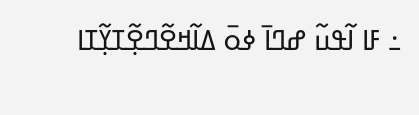߸ ߓߊ ߊ߬ߟߎ߬ ߝߣߊ߫ ߦߋ߫ ߡߊ߬ߞߐ߬ߣߐ߲߬ߠߌ߲߬ߠߊ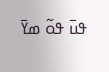ߟߎ߫ ߟߋ߬ ߘߌ߫